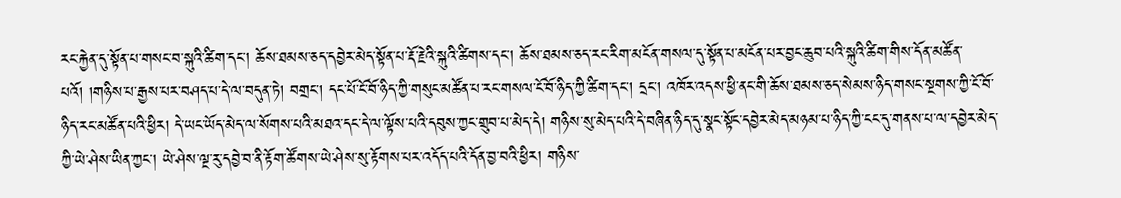རང་རྐྱེན་དུ་སྟོན་པ་གསང་བ་སྐུའི་ཚིག་དང་། ཆོས་ཐམས་ཅད་དབྱེར་མེད་སྟོན་པ་རྡོ་རྗེའི་སྐུའི་ཚིགས་དང་། ཆོས་ཐམས་ཅད་རང་རིག་མངོན་གསལ་དུ་སྟོན་པ་མངོན་པར་བྱང་ཆུབ་པའི་སྐུའི་ཚིག་གིས་དོན་མཚོན་པའོ། །གཉིས་པ་རྒྱས་པར་བཤད་པ་དེ་ལ་བདུན་ཏེ། བགྲང་། དང་པོ་ངོ་བོ་ཉིད་ཀྱི་གསུང་མཚོན་པ་རང་གསལ་ངོ་བོ་ཉིད་ཀྱི་ཚིག་དང་། དྲང་། འཁོར་འདས་ཕྱི་ནང་གི་ཆོས་ཐམས་ཅད་སེམས་ཉིད་གསང་སྔགས་ཀྱི་ངོ་བོ་ཉིད་རང་མཚོན་པའི་ཕྱིར། དེ་ཡང་ཡོད་མེད་ལ་སོགས་པའི་མཐའ་དང་དེ་ལ་ལྟོས་པའི་དབུས་ཀྱང་གྲུབ་པ་མེད་དེ། གཉིས་སུ་མེད་པའི་དེ་བཞིན་ཉིད་དུ་སྣང་སྟོང་དབྱེར་མེད་མཉམ་པ་ཉིད་ཀྱི་ངང་དུ་གནས་པ་ལ་དབྱེར་མེད་ཀྱི་ཡེ་ཤེས་ཡིན་ཀྱང་། ཡེ་ཤེས་ལྔ་རུ་དབྱེ་བ་ནི་རྟོག་ཚོགས་ཡེ་ཤེས་སུ་རྟོགས་པར་འདོད་པའི་དོན་བྱ་བའི་ཕྱིར། གཉིས་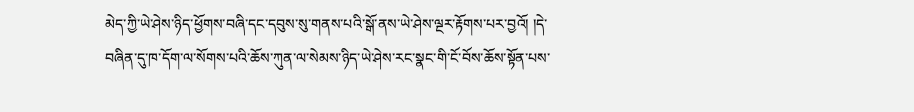མེད་ཀྱི་ཡེ་ཤེས་ཉིད་ཕྱོགས་བཞི་དང་དབུས་སུ་གནས་པའི་སྒོ་ནས་ཡེ་ཤེས་ལྔར་རྟོགས་པར་བྱའོ། །དེ་བཞིན་དུ་ཁ་དོག་ལ་སོགས་པའི་ཆོས་ཀུན་ལ་སེམས་ཉིད་ཡེ་ཤེས་རང་སྣང་གི་ངོ་བོས་ཆོས་སྟོན་པས་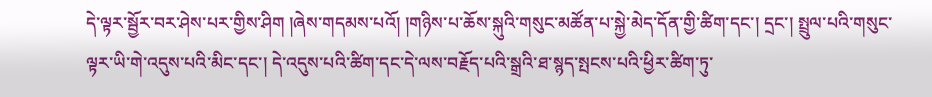དེ་ལྟར་སྦྱོར་བར་ཤེས་པར་གྱིས་ཤིག །ཞེས་གདམས་པའོ། །གཉིས་པ་ཆོས་སྐུའི་གསུང་མཚོན་པ་སྐྱེ་མེད་དོན་གྱི་ཚིག་དང་། དྲང་། སྤྲུལ་པའི་གསུང་ལྟར་ཡི་གེ་འདུས་པའི་མིང་དང་། དེ་འདུས་པའི་ཚིག་དང་དེ་ལས་བརྗོད་པའི་སྒྲའི་ཐ་སྙད་སྤངས་པའི་ཕྱིར་ཚིག་ཏུ་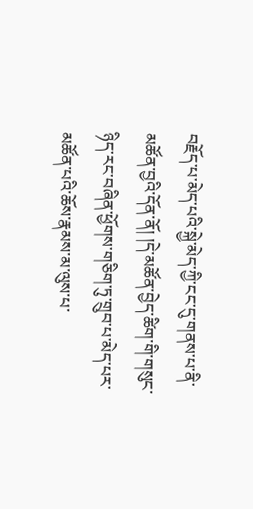བརྗོད་པ་མེད་པའི་སྐྱེ་མེད་ཀྱི་ངང་དུ་གནས་པ་ནི་མཚོན་བྱའི་དོན་ནོ། །དེ་མཚོན་བྱེད་ཚིག་གི་གསུང་ཉིད་རང་བཞིན་ཕྱོགས་གཅིག་ཏུ་གྲུབ་པ་མེད་པར་མཚོན་པའི་ཆོས་རྣམས་མ་ལུས་པ་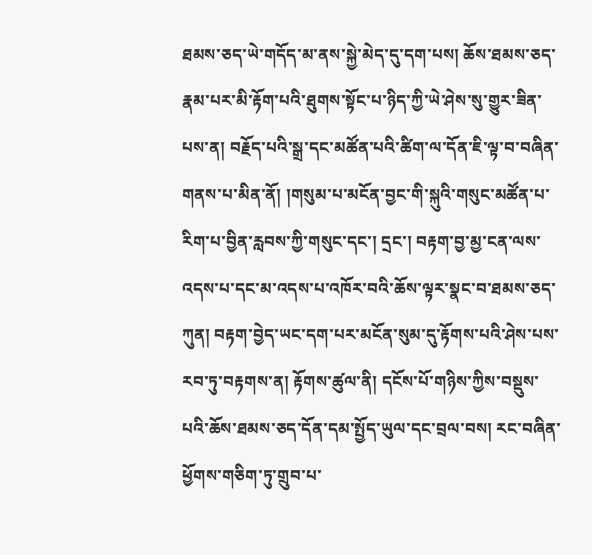ཐམས་ཅད་ཡེ་གདོད་མ་ནས་སྐྱེ་མེད་དུ་དག་པས། ཆོས་ཐམས་ཅད་རྣམ་པར་མི་རྟོག་པའི་ཐུགས་སྟོང་པ་ཉིད་ཀྱི་ཡེ་ཤེས་སུ་གྱུར་ཟིན་པས་ན། བརྗོད་པའི་སྒྲ་དང་མཚོན་པའི་ཚིག་ལ་དོན་ཇི་ལྟ་བ་བཞིན་གནས་པ་མིན་ནོ། །གསུམ་པ་མངོན་བྱང་གི་སྐུའི་གསུང་མཚོན་པ་རིག་པ་བྱིན་རླབས་ཀྱི་གསུང་དང་། དྲང་། བརྟག་བྱ་མྱ་ངན་ལས་འདས་པ་དང་མ་འདས་པ་འཁོར་བའི་ཆོས་ལྟར་སྣང་བ་ཐམས་ཅད་ཀུན། བརྟག་བྱེད་ཡང་དག་པར་མངོན་སུམ་དུ་རྟོགས་པའི་ཤེས་པས་རབ་ཏུ་བརྟགས་ན། རྟོགས་ཚུལ་ནི། དངོས་པོ་གཉིས་ཀྱིས་བསྡུས་པའི་ཆོས་ཐམས་ཅད་དོན་དམ་སྤྱོད་ཡུལ་དང་བྲལ་བས། རང་བཞིན་ཕྱོགས་གཅིག་ཏུ་གྲུབ་པ་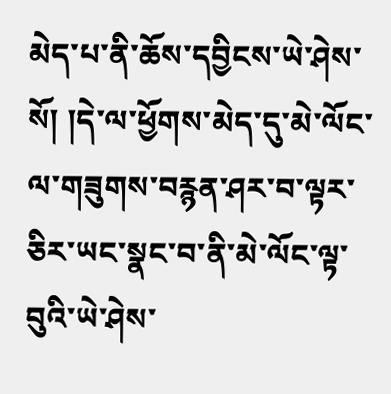མེད་པ་ནི་ཆོས་དབྱིངས་ཡེ་ཤེས་སོ། །དེ་ལ་ཕྱོགས་མེད་དུ་མེ་ལོང་ལ་གཟུགས་བརྙན་ཤར་བ་ལྟར་ཅིར་ཡང་སྣང་བ་ནི་མེ་ལོང་ལྟ་བུའི་ཡེ་ཤེས་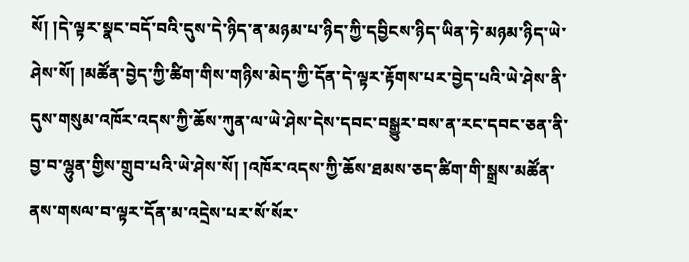སོ། །དེ་ལྟར་སྣང་བདོ་བའི་དུས་དེ་ཉིད་ན་མཉམ་པ་ཉིད་ཀྱི་དབྱིངས་ཉིད་ཡིན་ཏེ་མཉམ་ཉིད་ཡེ་ཤེས་སོ། །མཚོན་བྱེད་ཀྱི་ཚིག་གིས་གཉིས་མེད་ཀྱི་དོན་དེ་ལྟར་རྟོགས་པར་བྱེད་པའི་ཡེ་ཤེས་ནི་དུས་གསུམ་འཁོར་འདས་ཀྱི་ཆོས་ཀུན་ལ་ཡེ་ཤེས་དེས་དབང་བསྒྱུར་བས་ན་རང་དབང་ཅན་ནི་བྱ་བ་ལྷུན་གྱིས་གྲུབ་པའི་ཡེ་ཤེས་སོ། །འཁོར་འདས་ཀྱི་ཆོས་ཐམས་ཅད་ཚིག་གི་སྒྲས་མཚོན་ནས་གསལ་བ་ལྟར་དོན་མ་འདྲེས་པར་སོ་སོར་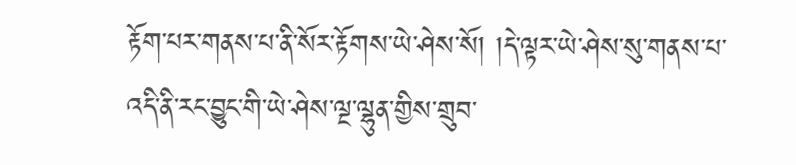རྟོག་པར་གནས་པ་ནི་སོར་རྟོགས་ཡེ་ཤེས་སོ། །དེ་ལྟར་ཡེ་ཤེས་སུ་གནས་པ་འདི་ནི་རང་བྱུང་གི་ཡེ་ཤེས་ལྔ་ལྷུན་གྱིས་གྲུབ་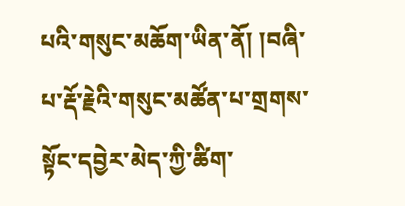པའི་གསུང་མཆོག་ཡིན་ནོ། །བཞི་པ་རྡོ་རྗེའི་གསུང་མཚོན་པ་གྲགས་སྟོང་དབྱེར་མེད་ཀྱི་ཚིག་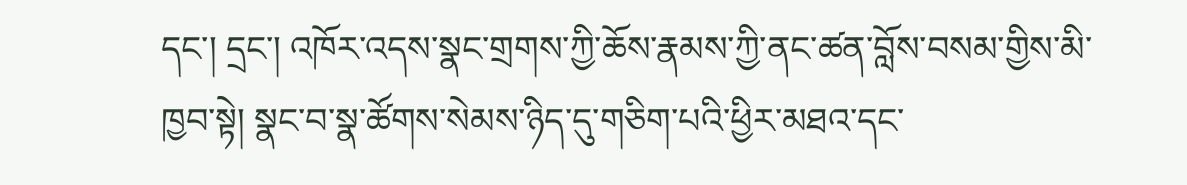དང་། དྲང་། འཁོར་འདས་སྣང་གྲགས་ཀྱི་ཆོས་རྣམས་ཀྱི་ནང་ཚན་བློས་བསམ་གྱིས་མི་ཁྱབ་སྟེ། སྣང་བ་སྣ་ཚོགས་སེམས་ཉིད་དུ་གཅིག་པའི་ཕྱིར་མཐའ་དང་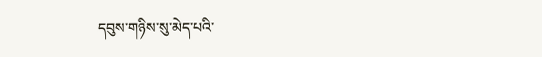དབུས་གཉིས་སུ་མེད་པའི་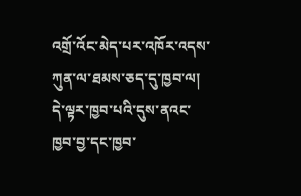འགྲོ་འོང་མེད་པར་འཁོར་འདས་ཀུན་ལ་ཐམས་ཅད་དུ་ཁྱབ་ལ། དེ་ལྟར་ཁྱབ་པའི་དུས་ནའང་ཁྱབ་བྱ་དང་ཁྱབ་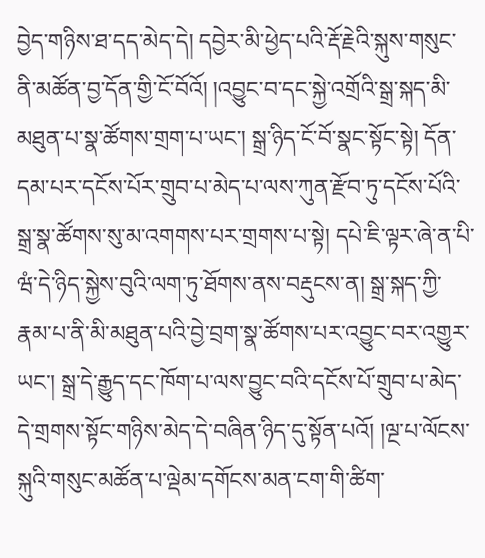བྱེད་གཉིས་ཐ་དད་མེད་དེ། དབྱེར་མི་ཕྱེད་པའི་རྡོ་རྗེའི་སྐུས་གསུང་ནི་མཚོན་བྱ་དོན་གྱི་ངོ་བོའོ། །འབྱུང་བ་དང་སྐྱེ་འགྲོའི་སྒྲ་སྐད་མི་མཐུན་པ་སྣ་ཚོགས་གྲག་པ་ཡང་། སྒྲ་ཉིད་ངོ་བོ་སྣང་སྟོང་སྟེ། དོན་དམ་པར་དངོས་པོར་གྲུབ་པ་མེད་པ་ལས་ཀུན་རྫོབ་ཏུ་དངོས་པོའི་སྒྲ་སྣ་ཚོགས་སུ་མ་འགགས་པར་གྲགས་པ་སྟེ། དཔེ་ཇི་ལྟར་ཞེ་ན་པི་ཝཾ་དེ་ཉིད་སྐྱེས་བུའི་ལག་ཏུ་ཐོགས་ནས་བརྡུངས་ན། སྒྲ་སྐད་ཀྱི་རྣམ་པ་ནི་མི་མཐུན་པའི་བྱེ་བྲག་སྣ་ཚོགས་པར་འབྱུང་བར་འགྱུར་ཡང་། སྒྲ་དེ་རྒྱུད་དང་ཁོག་པ་ལས་བྱུང་བའི་དངོས་པོ་གྲུབ་པ་མེད་དེ་གྲགས་སྟོང་གཉིས་མེད་དེ་བཞིན་ཉིད་དུ་སྟོན་པའོ། །ལྔ་པ་ལོངས་སྐུའི་གསུང་མཚོན་པ་ལྡེམ་དགོངས་མན་ངག་གི་ཚིག་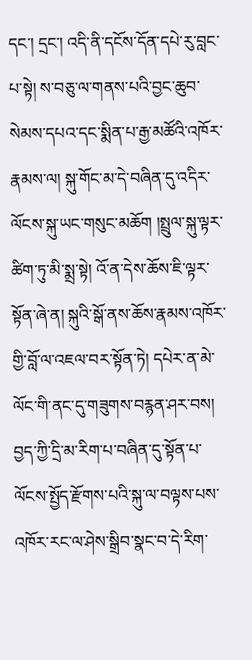དང་། དྲང་། འདི་ནི་དངོས་དོན་དཔེ་རུ་བླང་པ་སྟེ། ས་བཅུ་ལ་གནས་པའི་བྱང་ཆུབ་སེམས་དཔའ་དང་སྨིན་པ་རྒྱ་མཚོའི་འཁོར་རྣམས་ལ། སྐུ་གོང་མ་དེ་བཞིན་དུ་འདིར་ལོངས་སྐུ་ཡང་གསུང་མཆོག །སྤྲུལ་སྐུ་ལྟར་ཚིག་ཏུ་མི་སྨྲ་སྟེ། འོ་ན་དེས་ཆོས་ཇི་ལྟར་སྟོན་ཞེ་ན། སྐུའི་སྒོ་ནས་ཆོས་རྣམས་འཁོར་གྱི་བློ་ལ་འཇལ་བར་སྟོན་ཏེ། དཔེར་ན་མེ་ལོང་གི་ནང་དུ་གཟུགས་བརྙན་ཤར་བས། བྱད་ཀྱི་དྲི་མ་རིག་པ་བཞིན་དུ་སྟོན་པ་ལོངས་སྤྱོད་རྫོགས་པའི་སྐུ་ལ་བལྟས་པས་འཁོར་རང་ལ་ཤེས་སྒྲིབ་སྣང་བ་དེ་རིག་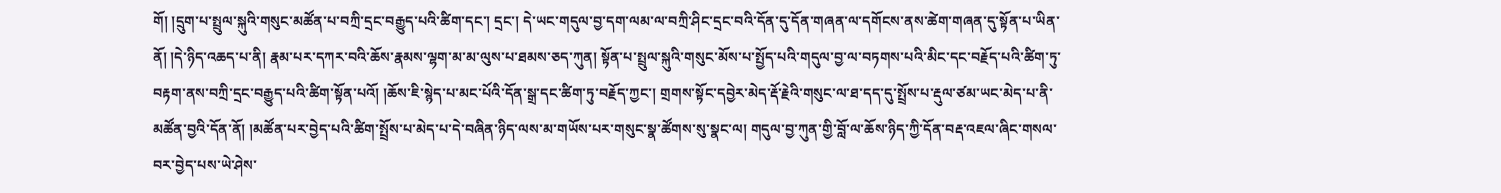གོ། །དྲུག་པ་སྤྲུལ་སྐུའི་གསུང་མཚོན་པ་བཀྲི་དྲང་བརྒྱུད་པའི་ཚིག་དང་། དྲང་། དེ་ཡང་གདུལ་བྱ་དག་ལམ་ལ་བཀྲི་ཤིང་དྲང་བའི་དོན་དུ་དོན་གཞན་ལ་དགོངས་ནས་ཚེག་གཞན་དུ་སྟོན་པ་ཡིན་ནོ། །དེ་ཉིད་འཆད་པ་ནི། རྣམ་པར་དཀར་བའི་ཆོས་རྣམས་ལྷག་མ་མ་ལུས་པ་ཐམས་ཅད་ཀུན། སྟོན་པ་སྤྲུལ་སྐུའི་གསུང་མོས་པ་སྤྱོད་པའི་གདུལ་བྱ་ལ་བཏགས་པའི་མིང་དང་བརྗོད་པའི་ཚིག་ཏུ་བརྟག་ནས་བཀྲི་དྲང་བརྒྱུད་པའི་ཚིག་སྟོན་པའོ། །ཆོས་ཇི་སྙེད་པ་མང་པོའི་དོན་སྒྲ་དང་ཚིག་ཏུ་བརྗོད་ཀྱང་། གྲགས་སྟོང་དབྱེར་མེད་རྡོ་རྗེའི་གསུང་ལ་ཐ་དད་དུ་སྤྲོས་པ་རྡུལ་ཙམ་ཡང་མེད་པ་ནི་མཚོན་བྱའི་དོན་ནོ། །མཚོན་པར་བྱེད་པའི་ཚིག་སྤྲོས་པ་མེད་པ་དེ་བཞིན་ཉིད་ལས་མ་གཡོས་པར་གསུང་སྣ་ཚོགས་སུ་སྣང་ལ། གདུལ་བྱ་ཀུན་གྱི་བློ་ལ་ཆོས་ཉིད་ཀྱི་དོན་བརྡ་འཇལ་ཞིང་གསལ་བར་བྱེད་པས་ཡེ་ཤེས་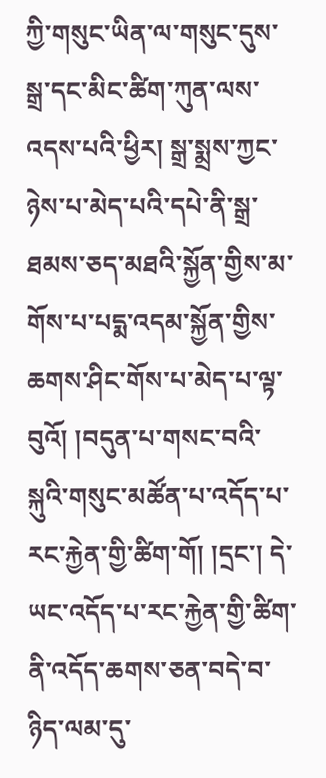ཀྱི་གསུང་ཡིན་ལ་གསུང་དུས་སྒྲ་དང་མིང་ཚིག་ཀུན་ལས་འདས་པའི་ཕྱིར། སྒྲ་སྨྲས་ཀྱང་ཉེས་པ་མེད་པའི་དཔེ་ནི་སྒྲ་ཐམས་ཅད་མཐའི་སྐྱོན་གྱིས་མ་གོས་པ་པདྨ་འདམ་སྐྱོན་གྱིས་ཆགས་ཤིང་གོས་པ་མེད་པ་ལྟ་བུའོ། །བདུན་པ་གསང་བའི་སྐུའི་གསུང་མཚོན་པ་འདོད་པ་རང་རྐྱེན་གྱི་ཚིག་གོ། །དྲང་། དེ་ཡང་འདོད་པ་རང་རྐྱེན་གྱི་ཚིག་ནི་འདོད་ཆགས་ཅན་བདེ་བ་ཉིད་ལམ་དུ་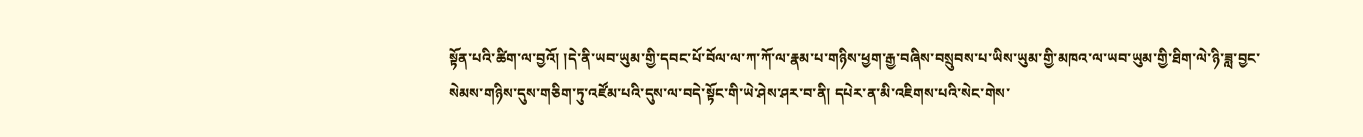སྟོན་པའི་ཚིག་ལ་བྱའོ། །དེ་ནི་ཡབ་ཡུམ་གྱི་དབང་པོ་བོལ་ལ་ཀ་ཀོ་ལ་རྣམ་པ་གཉིས་ཕྱག་རྒྱ་བཞིས་བསྲུབས་པ་ཡིས་ཡུམ་གྱི་མཁའ་ལ་ཡབ་ཡུམ་གྱི་ཐིག་ལེ་ཉི་ཟླ་བྱང་སེམས་གཉིས་དུས་གཅིག་ཏུ་འཛོམ་པའི་དུས་ལ་བདེ་སྟོང་གི་ཡེ་ཤེས་ཤར་བ་ནི། དཔེར་ན་མི་འཇིགས་པའི་སེང་གེས་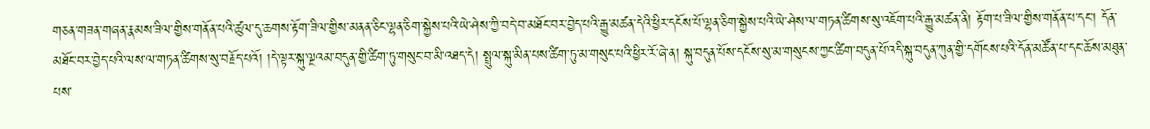གཅན་གཟན་གཞན་རྣམས་ཟིལ་གྱིས་གནོན་པའི་ཚུལ་དུ་ཆགས་རྟོག་ཟིལ་གྱིས་མནན་ཅིང་ལྷན་ཅིག་སྐྱེས་པའི་ཡེ་ཤེས་ཀྱི་བདེ་བ་མཐོང་བར་བྱེད་པའི་རྒྱུ་མཚན་དེའི་ཕྱིར་དངོས་པོ་ལྷན་ཅིག་སྐྱེས་པའི་ཡེ་ཤེས་ལ་གཏན་ཚིགས་སུ་འཇོག་པའི་རྒྱུ་མཚན་ནི། རྟོག་པ་ཟིལ་གྱིས་གནོན་པ་དང་། དོན་མཐོང་བར་བྱེད་པའི་ལས་ལ་གཏན་ཚིགས་སུ་བརྗོད་པའོ། །དེ་ལྟར་སྐུ་ལྔའམ་བདུན་གྱི་ཚིག་ཏུ་གསུང་བ་མི་འཐད་དེ། སྤྲུལ་སྐུ་མིན་པས་ཚིག་ཏུ་མ་གསུང་པའི་ཕྱིར་རོ་ཞེ་ན། སྐུ་བདུན་པོས་དངོས་སུ་མ་གསུངས་ཀྱང་ཚིག་བདུན་པོ་འདི་སྐུ་བདུན་ཀུན་གྱི་དགོངས་པའི་དོན་མཚོན་པ་དང་ཆོས་མཐུན་པས་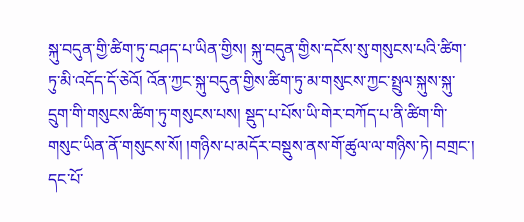སྐུ་བདུན་གྱི་ཚིག་ཏུ་བཤད་པ་ཡིན་གྱིས། སྐུ་བདུན་གྱིས་དངོས་སུ་གསུངས་པའི་ཚིག་ཏུ་མི་འདོད་དོ་ཅེའོ། འོན་ཀྱང་སྐུ་བདུན་གྱིས་ཚིག་ཏུ་མ་གསུངས་ཀྱང་སྤྲུལ་སྐུས་སྐུ་དྲུག་གི་གསུངས་ཚིག་ཏུ་གསུངས་པས། སྡུད་པ་པོས་ཡི་གེར་བཀོད་པ་ནི་ཚིག་གི་གསུང་ཡིན་ནོ་གསུངས་སོ། །གཉིས་པ་མདོར་བསྡུས་ནས་གོ་ཚུལ་ལ་གཉིས་ཏེ། བགྲང་། དང་པོ་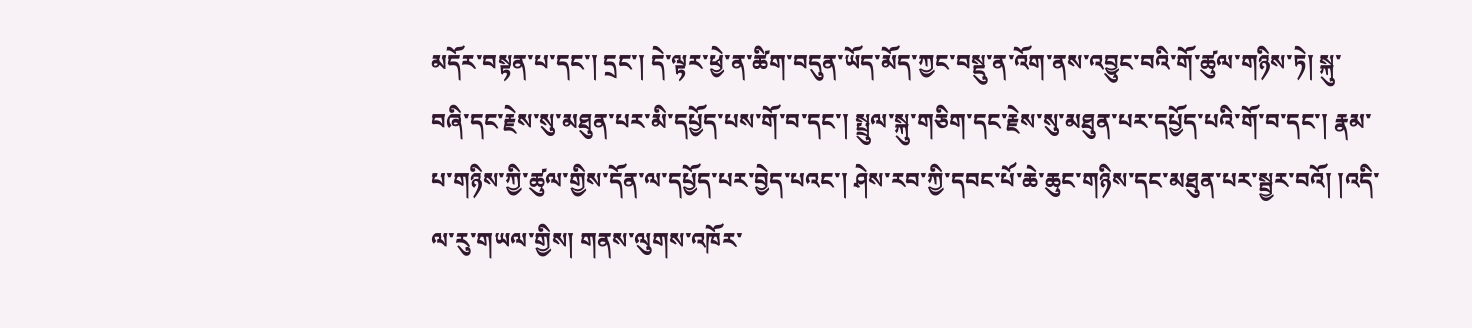མདོར་བསྟན་པ་དང་། དྲང་། དེ་ལྟར་ཕྱེ་ན་ཚིག་བདུན་ཡོད་མོད་ཀྱང་བསྡུ་ན་འོག་ནས་འབྱུང་བའི་གོ་ཚུལ་གཉིས་ཏེ། སྐུ་བཞི་དང་རྗེས་སུ་མཐུན་པར་མི་དཔྱོད་པས་གོ་བ་དང་། སྤྲུལ་སྐུ་གཅིག་དང་རྗེས་སུ་མཐུན་པར་དཔྱོད་པའི་གོ་བ་དང་། རྣམ་པ་གཉིས་ཀྱི་ཚུལ་གྱིས་དོན་ལ་དཔྱོད་པར་བྱེད་པའང་། ཤེས་རབ་ཀྱི་དབང་པོ་ཆེ་ཆུང་གཉིས་དང་མཐུན་པར་སྦྱར་བའོ། །འདི་ལ་རུ་གཡལ་གྱིས། གནས་ལུགས་འཁོར་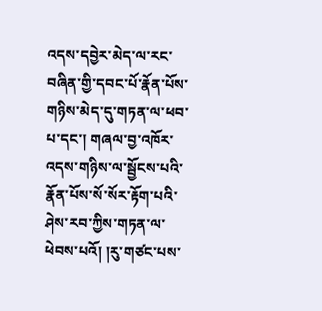འདས་དབྱེར་མེད་ལ་རང་བཞིན་གྱི་དབང་པོ་རྣོན་པོས་གཉིས་མེད་དུ་གཏན་ལ་ཕབ་པ་དང་། གཞལ་བྱ་འཁོར་འདས་གཉིས་ལ་སྦྱོངས་པའི་རྣོན་པོས་སོ་སོར་རྟོག་པའི་ཤེས་རབ་ཀྱིས་གཏན་ལ་ཕེབས་པའོ། །རུ་གཙང་པས་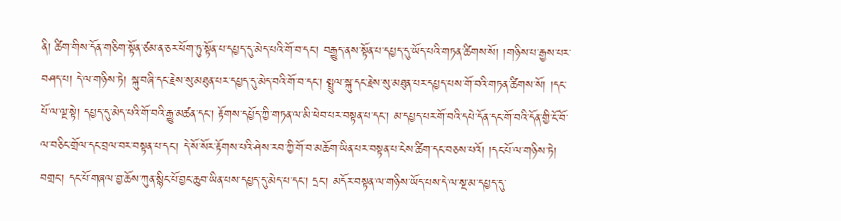ནི། ཚིག་གིས་དོན་གཅིག་སྟོན་ཙམ་ན་ཅར་ཕོག་ཏུ་སྟོན་པ་དཔྱད་དུ་མེད་པའི་གོ་བ་དང་། བརྒྱུད་ནས་སྟོན་པ་དཔྱད་དུ་ཡོད་པའི་གཏན་ཚིགས་སོ། །གཉིས་པ་རྒྱས་པར་བཤད་པ། དེ་ལ་གཉིས་ཏེ། སྐུ་བཞི་དང་རྗེས་སུ་མཐུན་པར་དཔྱད་དུ་མེད་བའི་གོ་བ་དང་། སྤྲུལ་སྐུ་དང་རྗེས་སུ་མཐུན་པར་དཔྱད་པས་གོ་བའི་གཏན་ཚིགས་སོ། །དང་པོ་ལ་ལྔ་སྟེ། དཔྱད་དུ་མེད་པའི་གོ་བའི་རྒྱུ་མཚན་དང་། རྟོགས་དཔྱོད་ཀྱི་གཏན་ལ་མི་ཕེབ་པར་བསྟན་པ་དང་། མ་དཔྱད་པར་གོ་བའི་དཔེ་དོན་དང་གོ་བའི་དོན་གྱི་ངོ་བོ་ལ་བཅིང་གྲོལ་དང་བྲལ་བར་བསྟན་པ་དང་། དེ་སོ་སོར་རྟོགས་པའི་ཤེས་རབ་ཀྱི་གོ་བ་མཆོག་ཡིན་པར་བསྟན་པ་ངེས་ཚིག་དང་བཅས་པའོ། །དང་པོ་ལ་གཉིས་ཏེ། བགྲང་། དང་པོ་གཞལ་བྱ་ཆོས་ཀུན་སྙིང་པོ་བྱང་ཆུབ་ཡིན་པས་དཔྱད་དུ་མེད་པ་དང་། དྲང་། མདོར་བསྟན་ལ་གཉིས་ཡོད་པས་དེ་ལ་སྔ་མ་དཔྱད་དུ་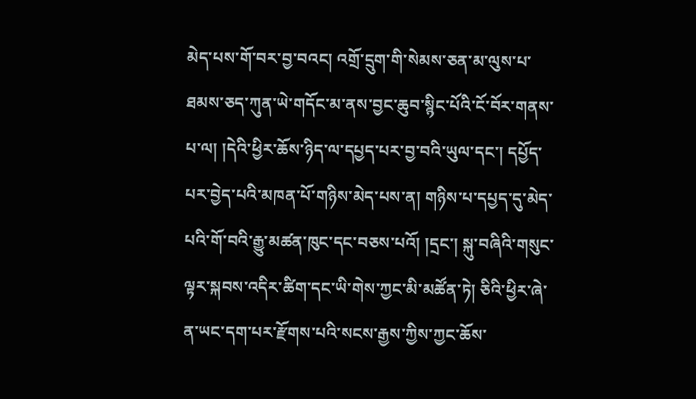མེད་པས་གོ་བར་བྱ་བའང། འགྲོ་དྲུག་གི་སེམས་ཅན་མ་ལུས་པ་ཐམས་ཅད་ཀུན་ཡེ་གདོང་མ་ནས་བྱང་ཆུབ་སྙིང་པོའི་ངོ་བོར་གནས་པ་ལ། །དེའི་ཕྱིར་ཆོས་ཉིད་ལ་དཔྱད་པར་བྱ་བའི་ཡུལ་དང་། དཔྱོད་པར་བྱེད་པའི་མཁན་པོ་གཉིས་མེད་པས་ན། གཉིས་པ་དཔྱད་དུ་མེད་པའི་གོ་བའི་རྒྱུ་མཚན་ཁུང་དང་བཅས་པའོ། །དྲང་། སྐུ་བཞིའི་གསུང་ལྟར་སྐབས་འདིར་ཚིག་དང་ཡི་གེས་ཀྱང་མི་མཚོན་ཏེ། ཅིའི་ཕྱིར་ཞེ་ན་ཡང་དག་པར་རྫོགས་པའི་སངས་རྒྱས་ཀྱིས་ཀྱང་ཆོས་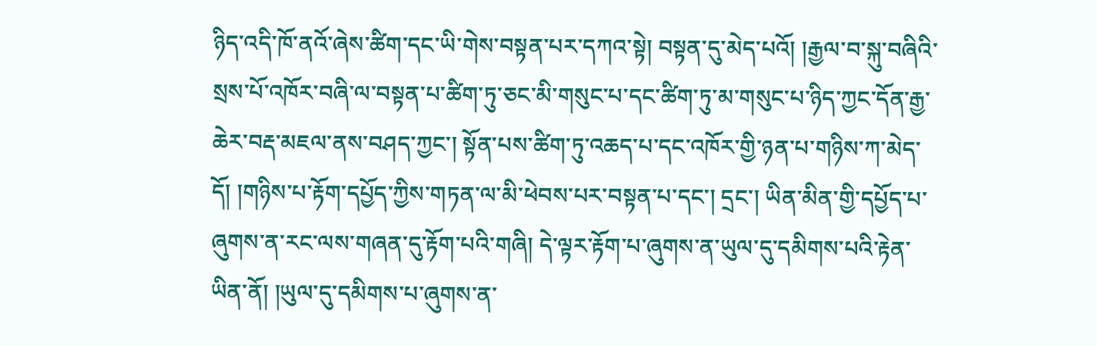ཉིད་འདི་ཁོ་ནའོ་ཞེས་ཚིག་དང་ཡི་གེས་བསྟན་པར་དཀའ་སྟེ། བསྟན་དུ་མེད་པའོ། །རྒྱལ་བ་སྐུ་བཞིའི་སྲས་པོ་འཁོར་བཞི་ལ་བསྟན་པ་ཚིག་ཏུ་ཅང་མི་གསུང་པ་དང་ཚིག་ཏུ་མ་གསུང་པ་ཉིད་ཀྱང་དོན་རྒྱ་ཆེར་བརྡ་མཇལ་ནས་བཤད་ཀྱང་། སྟོན་པས་ཚིག་ཏུ་འཆད་པ་དང་འཁོར་གྱི་ཉན་པ་གཉིས་ཀ་མེད་དོ། །གཉིས་པ་རྟོག་དཔྱོད་ཀྱིས་གཏན་ལ་མི་ཕེབས་པར་བསྟན་པ་དང་། དྲང་། ཡིན་མིན་གྱི་དཔྱོད་པ་ཞུགས་ན་རང་ལས་གཞན་དུ་རྟོག་པའི་གཞི། དེ་ལྟར་རྟོག་པ་ཞུགས་ན་ཡུལ་དུ་དམིགས་པའི་རྟེན་ཡིན་ནོ། །ཡུལ་དུ་དམིགས་པ་ཞུགས་ན་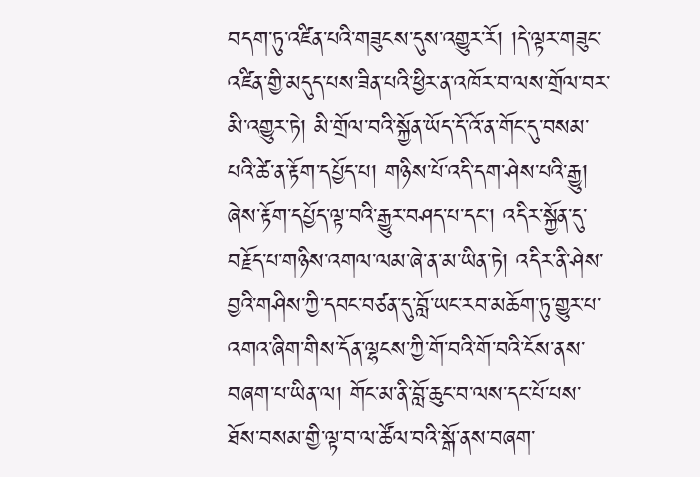བདག་ཏུ་འཛིན་པའི་གཟུངས་དུས་འགྱུར་རོ། །དེ་ལྟར་གཟུང་འཛིན་གྱི་མདུད་པས་ཟིན་པའི་ཕྱིར་ན་འཁོར་བ་ལས་གྲོལ་བར་མི་འགྱུར་ཏེ། མི་གྲོལ་བའི་སྐྱོན་ཡོད་དོ་འོ་ན་གོང་དུ་བསམ་པའི་ཚེ་ན་རྟོག་དཔྱོད་པ། གཉིས་པོ་འདི་དག་ཤེས་པའི་རྒྱུ། ཞེས་རྟོག་དཔྱོད་ལྟ་བའི་རྒྱུར་བཤད་པ་དང་། འདིར་སྐྱོན་དུ་བརྗོད་པ་གཉིས་འགལ་ལམ་ཞེ་ན་མ་ཡིན་ཏེ། འདིར་ནི་ཤེས་བྱའི་གཤིས་ཀྱི་དབང་བཙན་དུ་བློ་ཡང་རབ་མཆོག་ཏུ་གྱུར་པ་འགའ་ཞིག་གིས་དོན་ལྷངས་ཀྱི་གོ་བའི་གོ་བའི་ངོས་ནས་བཞག་པ་ཡིན་ལ། གོང་མ་ནི་བློ་ཆུང་བ་ལས་དང་པོ་པས་ཐོས་བསམ་གྱི་ལྟ་བ་ལ་ཚོལ་བའི་སྒོ་ནས་བཞག་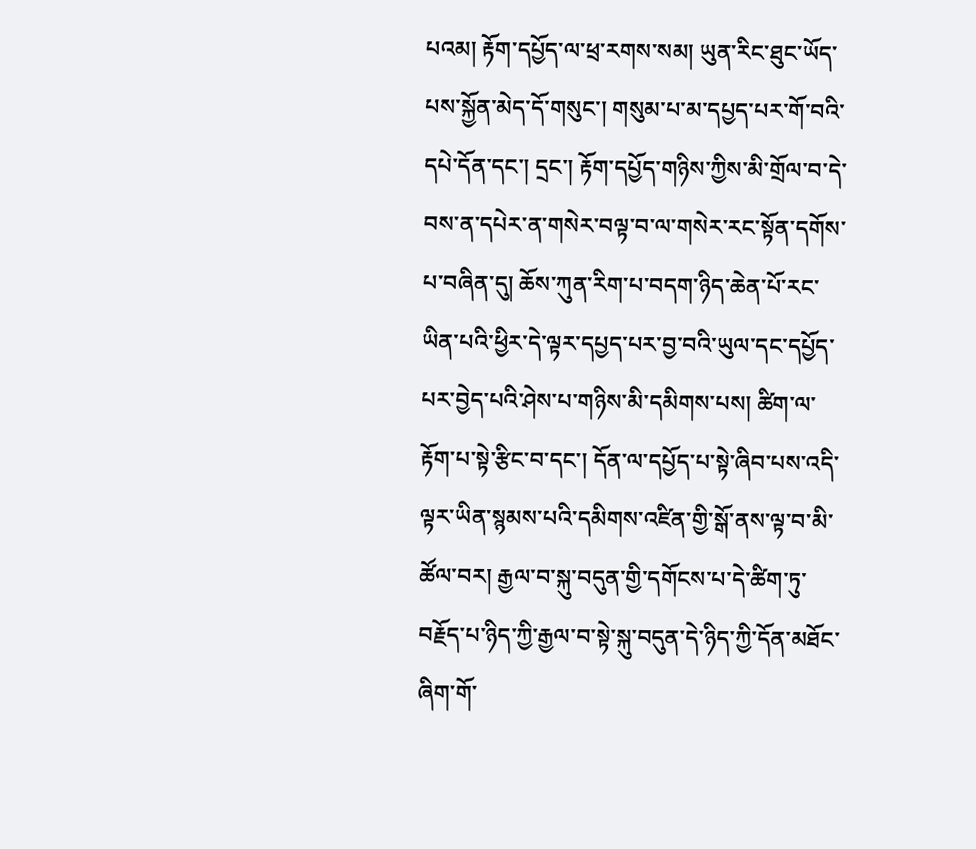པའམ། རྟོག་དཔྱོད་ལ་ཕྲ་རགས་སམ། ཡུན་རིང་ཐུང་ཡོད་པས་སྐྱོན་མེད་དོ་གསུང་། གསུམ་པ་མ་དཔྱད་པར་གོ་བའི་དཔེ་དོན་དང་། དྲང་། རྟོག་དཔྱོད་གཉིས་ཀྱིས་མི་གྲོལ་བ་དེ་བས་ན་དཔེར་ན་གསེར་བལྟ་བ་ལ་གསེར་རང་སྟོན་དགོས་པ་བཞིན་དུ། ཆོས་ཀུན་རིག་པ་བདག་ཉིད་ཆེན་པོ་རང་ཡིན་པའི་ཕྱིར་དེ་ལྟར་དཔྱད་པར་བྱ་བའི་ཡུལ་དང་དཔྱོད་པར་བྱེད་པའི་ཤེས་པ་གཉིས་མི་དམིགས་པས། ཚིག་ལ་རྟོག་པ་སྟེ་རྩིང་བ་དང་། དོན་ལ་དཔྱོད་པ་སྟེ་ཞིབ་པས་འདི་ལྟར་ཡིན་སྙམས་པའི་དམིགས་འཛིན་གྱི་སྒོ་ནས་ལྟ་བ་མི་ཚོལ་བར། རྒྱལ་བ་སྐུ་བདུན་གྱི་དགོངས་པ་དེ་ཚིག་ཏུ་བརྗོད་པ་ཉིད་ཀྱི་རྒྱལ་བ་སྟེ་སྐུ་བདུན་དེ་ཉིད་ཀྱི་དོན་མཐོང་ཞིག་གོ་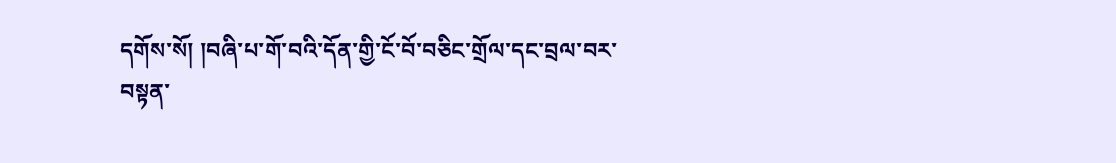དགོས་སོ། །བཞི་པ་གོ་བའི་དོན་གྱི་ངོ་བོ་བཅིང་གྲོལ་དང་བྲལ་བར་བསྟན་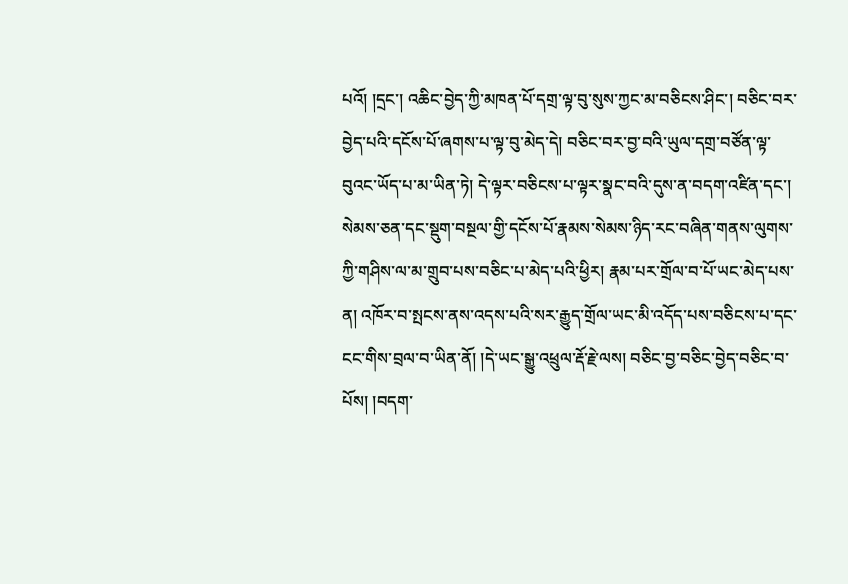པའོ། །དྲང་། འཆིང་བྱེད་ཀྱི་མཁན་པོ་དགྲ་ལྟ་བུ་སུས་ཀྱང་མ་བཅིངས་ཤིང་། བཅིང་བར་བྱེད་པའི་དངོས་པོ་ཞགས་པ་ལྟ་བུ་མེད་དེ། བཅིང་བར་བྱ་བའི་ཡུལ་དགྲ་བཙོན་ལྟ་བུའང་ཡོད་པ་མ་ཡིན་ཏེ། དེ་ལྟར་བཅིངས་པ་ལྟར་སྣང་བའི་དུས་ན་བདག་འཛིན་དང་། སེམས་ཅན་དང་སྡུག་བསྔལ་གྱི་དངོས་པོ་རྣམས་སེམས་ཉིད་རང་བཞིན་གནས་ལུགས་ཀྱི་གཤིས་ལ་མ་གྲུབ་པས་བཅིང་པ་མེད་པའི་ཕྱིར། རྣམ་པར་གྲོལ་བ་པོ་ཡང་མེད་པས་ན། འཁོར་བ་སྤངས་ནས་འདས་པའི་སར་རྒྱུད་གྲོལ་ཡང་མི་འདོད་པས་བཅིངས་པ་དང་ངང་གིས་བྲལ་བ་ཡིན་ནོ། །དེ་ཡང་སྒྱུ་འཕྲུལ་རྡོ་རྗེ་ལས། བཅིང་བྱ་བཅིང་བྱེད་བཅིང་བ་པོས། །བདག་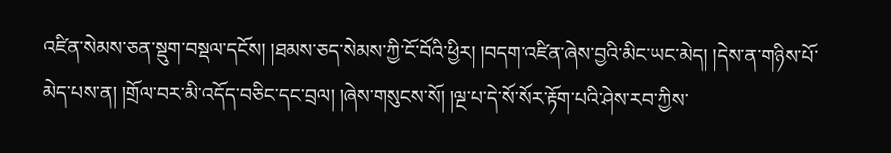འཛིན་སེམས་ཅན་སྡུག་བསྡལ་དངོས། །ཐམས་ཅད་སེམས་ཀྱི་ངོ་བོའི་ཕྱིར། །བདག་འཛིན་ཞེས་བྱའི་མིང་ཡང་མེད། །དེས་ན་གཉིས་པོ་མེད་པས་ན། །གྲོལ་བར་མི་འདོད་བཅིང་དང་བྲལ། །ཞེས་གསུངས་སོ། །ལྔ་པ་དེ་སོ་སོར་རྟོག་པའི་ཤེས་རབ་ཀྱིས་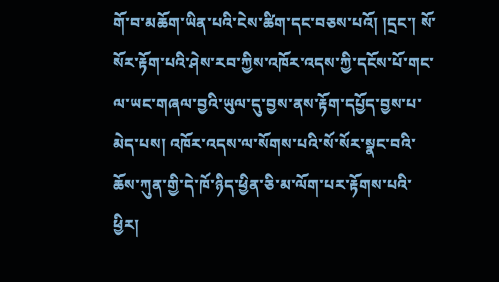གོ་བ་མཆོག་ཡིན་པའི་ངེས་ཚིག་དང་བཅས་པའོ། །དྲང་། སོ་སོར་རྟོག་པའི་ཤེས་རབ་ཀྱིས་འཁོར་འདས་ཀྱི་དངོས་པོ་གང་ལ་ཡང་གཞལ་བྱའི་ཡུལ་དུ་བྱས་ནས་རྟོག་དཔྱོད་བྱས་པ་མེད་པས། འཁོར་འདས་ལ་སོགས་པའི་སོ་སོར་སྣང་བའི་ཆོས་ཀུན་གྱི་དེ་ཁོ་ཉིད་ཕྱིན་ཅི་མ་ལོག་པར་རྟོགས་པའི་ཕྱིར།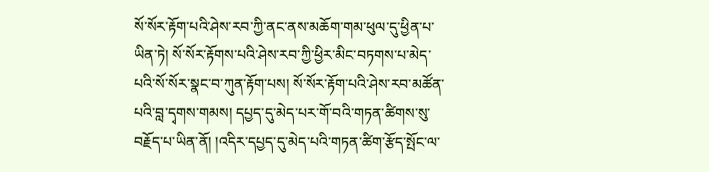སོ་སོར་རྟོག་པའི་ཤེས་རབ་ཀྱི་ནང་ནས་མཆོག་གམ་ཕུལ་དུ་ཕྱིན་པ་ཡིན་ཏེ། སོ་སོར་རྟོགས་པའི་ཤེས་རབ་ཀྱི་ཕྱིར་མིང་བཏགས་པ་མེད་པའི་སོ་སོར་སྣང་བ་ཀུན་རྟོག་པས། སོ་སོར་རྟོག་པའི་ཤེས་རབ་མཚོན་པའི་བླ་དྭགས་གམས། དཔྱད་དུ་མེད་པར་གོ་བའི་གཏན་ཚིགས་སུ་བརྗོད་པ་ཡིན་ནོ། །འདིར་དཔྱད་དུ་མེད་པའི་གཏན་ཚིག་རྩོད་སྤོང་ལ་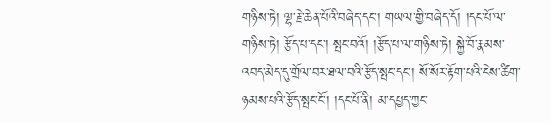གཉིས་ཏེ། ལྷ་རྗེ་ཆེན་པོའི་བཞེད་དང་། གཡལ་གྱི་བཞེད་དོ། །དང་པོ་ལ་གཉིས་ཏེ། རྩོད་པ་དང་། སྤང་བའོ། །རྩོད་པ་ལ་གཉིས་ཏེ། སྐྱེ་བོ་རྣམས་འབད་མེད་དུ་གྲོལ་བར་ཐལ་བའི་རྩོད་སྤང་དང་། སོ་སོར་རྟོག་པའི་ངེས་ཚིག་ཉམས་པའི་རྩོད་སྤང་ངོ་། །དང་པོ་ནི། མ་དཔྱད་ཀྱང་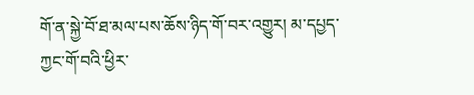གོ་ན་སྐྱེ་བོ་ཐ་མལ་པས་ཆོས་ཉིད་གོ་བར་འགྱུར། མ་དཔྱད་ཀྱང་གོ་བའི་ཕྱིར་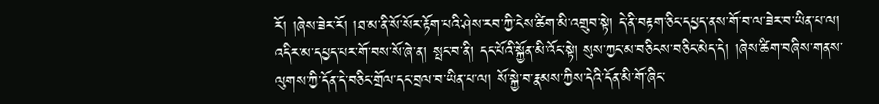རོ། །ཞེས་ཟེར་རོ། །ཐ་མ་ནི་སོ་སོར་རྟོག་པའི་ཤེས་རབ་ཀྱི་ངེས་ཚིག་མི་འགྲུབ་སྟེ། དེ་ནི་བརྟག་ཅིང་དཔྱད་ནས་གོ་བ་ལ་ཟེར་བ་ཡིན་པ་ལ། འདིར་མ་དཔྱད་པར་གོ་བས་སོ་ཞེ་ན། སྤང་བ་ནི། དང་པོའི་སྐྱོན་མི་འོང་སྟེ། སུས་ཀྱང་མ་བཅིངས་བཅིང་མེད་དེ། །ཞེས་ཚིག་བཞིས་གནས་ལུགས་ཀྱི་དོན་དེ་བཅིང་གྲོལ་དང་བྲལ་བ་ཡིན་པ་ལ། སོ་སྐྱེ་བ་རྣམས་ཀྱིས་དེའི་དོན་མི་གོ་ཞིང་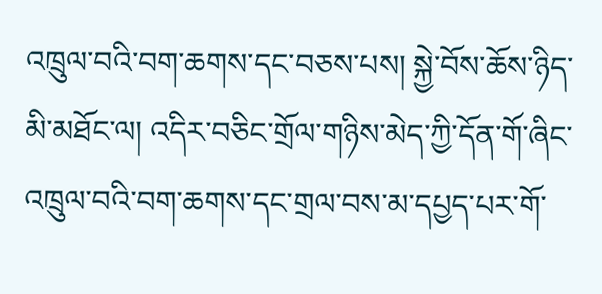འཁྲུལ་བའི་བག་ཆགས་དང་བཅས་པས། སྐྱེ་བོས་ཆོས་ཉིད་མི་མཐོང་ལ། འདིར་བཅིང་གྲོལ་གཉིས་མེད་ཀྱི་དོན་གོ་ཞིང་འཁྲུལ་བའི་བག་ཆགས་དང་གྲལ་བས་མ་དཔྱད་པར་གོ་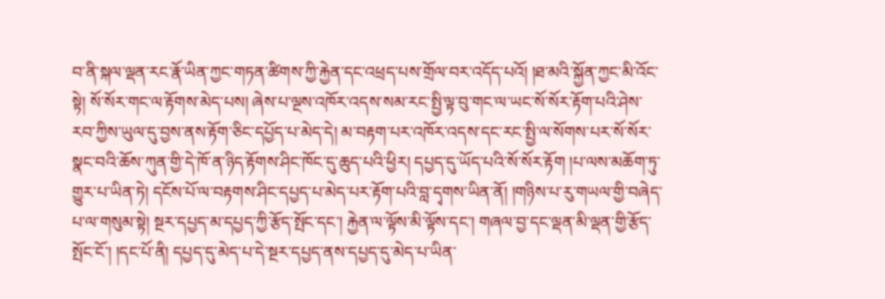བ་ནི་སྐལ་ལྡན་རང་རྣོ་ཡིན་ཀྱང་གཏན་ཚིགས་ཀྱི་རྐྱེན་དང་འཕྲད་པས་གྲོལ་བར་འདོད་པའོ། །ཐ་མའི་སྐྱོན་ཀྱང་མི་འོང་སྟེ། སོ་སོར་གང་ལ་རྟོགས་མེད་པས། ཞེས་པ་ལྔས་འཁོར་འདས་སམ་རང་སྤྱི་ལྟ་བུ་གང་ལ་ཡང་སོ་སོར་རྟོག་པའི་ཤེས་རབ་ཀྱིས་ཡུལ་དུ་བྱས་ནས་རྟོག་ཅིང་དཔྱོད་པ་མེད་དེ། མ་བརྟག་པར་འཁོར་འདས་དང་རང་སྤྱི་ལ་སོགས་པར་སོ་སོར་སྣང་བའི་ཆོས་ཀུན་གྱི་དེ་ཁོ་ན་ཉིད་རྟོགས་ཤིང་ཁོང་དུ་ཆུད་པའི་ཕྱིར། དཔྱད་དུ་ཡོད་པའི་སོ་སོར་རྟོག །པ་ལས་མཆོག་ཏུ་གྱུར་པ་ཡིན་ཏེ། དངོས་པོ་ལ་བརྟགས་ཤིང་དཔྱད་པ་མེད་པར་རྟོག་པའི་བླ་དྭགས་ཡིན་ནོ། །གཉིས་པ་རུ་གཡལ་གྱི་བཞེད་པ་ལ་གསུམ་སྟེ། སྔར་དཔྱད་མ་དཔྱད་ཀྱི་རྩོད་སྤོང་དང་། རྐྱེན་ལ་ལྟོས་མི་ལྟོས་དང་། གཞལ་བྱ་དང་ལྡན་མི་ལྡན་གྱི་རྩོད་སྤོང་ངོ་། །དང་པོ་ནི། དཔྱད་དུ་མེད་པ་དེ་སྔར་དཔྱད་ནས་དཔྱད་དུ་མེད་པ་ཡིན་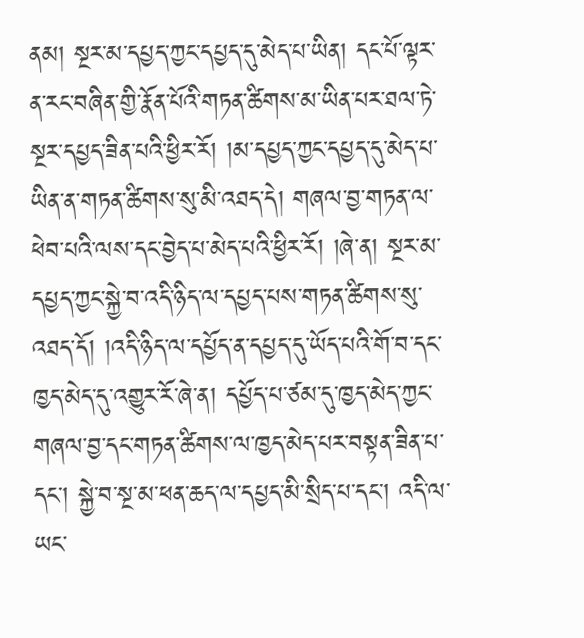ནམ། སྔར་མ་དཔྱད་ཀྱང་དཔྱད་དུ་མེད་པ་ཡིན། དང་པོ་ལྟར་ན་རང་བཞིན་གྱི་རྣོན་པོའི་གཏན་ཚིགས་མ་ཡིན་པར་ཐལ་ཏེ་སྔར་དཔྱད་ཟིན་པའི་ཕྱིར་རོ། །མ་དཔྱད་ཀྱང་དཔྱད་དུ་མེད་པ་ཡིན་ན་གཏན་ཚིགས་སུ་མི་འཐད་དེ། གཞལ་བྱ་གཏན་ལ་ཕེབ་པའི་ལས་དང་བྱེད་པ་མེད་པའི་ཕྱིར་རོ། །ཞེ་ན། སྔར་མ་དཔྱད་ཀྱང་སྐྱེ་བ་འདི་ཉིད་ལ་དཔྱད་པས་གཏན་ཚིགས་སུ་འཐད་དོ། །འདི་ཉིད་ལ་དཔྱོད་ན་དཔྱད་དུ་ཡོད་པའི་གོ་བ་དང་ཁྱད་མེད་དུ་འགྱུར་རོ་ཞེ་ན། དཔྱོད་པ་ཙམ་དུ་ཁྱད་མེད་ཀྱང་གཞལ་བྱ་དང་གཏན་ཚིགས་ལ་ཁྱད་མེད་པར་བསྟན་ཟིན་པ་དང་། སྐྱེ་བ་སྔ་མ་ཕན་ཆད་ལ་དཔྱད་མི་སྲིད་པ་དང་། འདི་ལ་ཡང་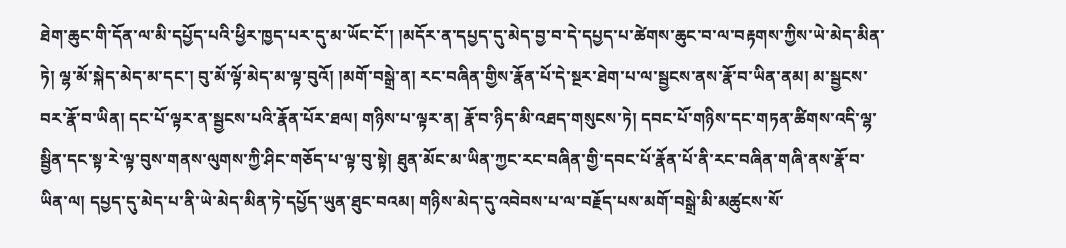ཐེག་ཆུང་གི་དོན་ལ་མི་དཔྱོད་པའི་ཕྱིར་ཁྱད་པར་དུ་མ་ཡོང་ངོ་། །མདོར་ན་དཔྱད་དུ་མེད་བྱ་བ་དེ་དཔྱད་པ་ཚེགས་ཆུང་བ་ལ་བརྟགས་ཀྱིས་ཡེ་མེད་མིན་ཏེ། ལྷ་མོ་སྐེད་མེད་མ་དང་། བུ་མོ་ལྟོ་མེད་མ་ལྟ་བུའོ། །མགོ་བསྒྲེ་ན། རང་བཞིན་གྱིས་རྣོན་པོ་དེ་སྔར་ཐེག་པ་ལ་སྦྱངས་ནས་རྣོ་བ་ཡིན་ནམ། མ་སྦྱངས་བར་རྣོ་བ་ཡིན། དང་པོ་ལྟར་ན་སྦྱངས་པའི་རྣོན་པོར་ཐལ། གཉིས་པ་ལྟར་ན། རྣོ་བ་ཉིད་མི་འཐད་གསུངས་ཏེ། དབང་པོ་གཉིས་དང་གཏན་ཚིགས་འདི་ལྷ་སྦྱིན་དང་སྟ་རེ་ལྟ་བུས་གནས་ལུགས་ཀྱི་ཤིང་གཅོད་པ་ལྟ་བུ་སྟེ། ཐུན་མོང་མ་ཡིན་ཀྱང་རང་བཞིན་གྱི་དབང་པོ་རྣོན་པོ་ནི་རང་བཞིན་གཞི་ནས་རྣོ་བ་ཡིན་ལ། དཔྱད་དུ་མེད་པ་ནི་ཡེ་མེད་མིན་ཏེ་དཔྱོད་ཡུན་ཐུང་བའམ། གཉིས་མེད་དུ་འབེབས་པ་ལ་བརྗོད་པས་མགོ་བསྒྲེ་མི་མཚུངས་སོ་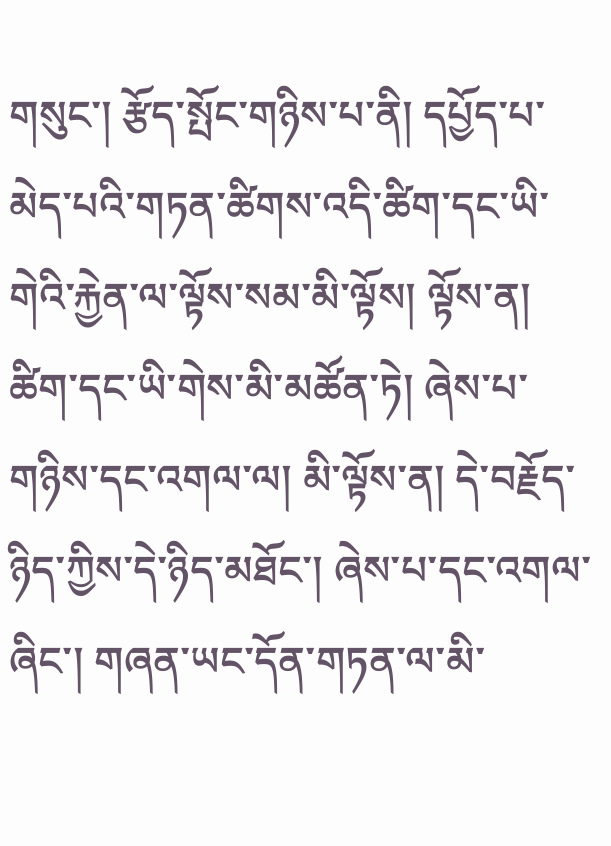གསུང་། རྩོད་སྤོང་གཉིས་པ་ནི། དཔྱོད་པ་མེད་པའི་གཏན་ཚིགས་འདི་ཚིག་དང་ཡི་གེའི་རྐྱེན་ལ་ལྟོས་སམ་མི་ལྟོས། ལྟོས་ན། ཚིག་དང་ཡི་གེས་མི་མཚོན་ཏེ། ཞེས་པ་གཉིས་དང་འགལ་ལ། མི་ལྟོས་ན། དེ་བརྗོད་ཉིད་ཀྱིས་དེ་ཉིད་མཐོང་། ཞེས་པ་དང་འགལ་ཞིང་། གཞན་ཡང་དོན་གཏན་ལ་མི་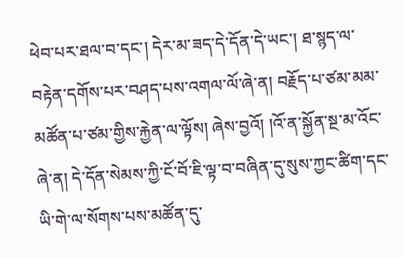ཕེབ་པར་ཐལ་བ་དང་། དེར་མ་ཟད་དེ་དོན་དེ་ཡང་། ཐ་སྙད་ལ་བརྟེན་དགོས་པར་བཤད་པས་འགལ་ལོ་ཞེ་ན། བརྗོད་པ་ཙམ་མམ་མཚོན་པ་ཙམ་གྱིས་རྐྱེན་ལ་ལྟོས། ཞེས་བྱའོ། །འོ་ན་སྐྱོན་སྔ་མ་འོང་ཞེ་ན། དེ་དོན་སེམས་ཀྱི་ངོ་བོ་ཇི་ལྟ་བ་བཞིན་དུ་སུས་ཀྱང་ཚིག་དང་ཡི་གེ་ལ་སོགས་པས་མཚོན་དུ་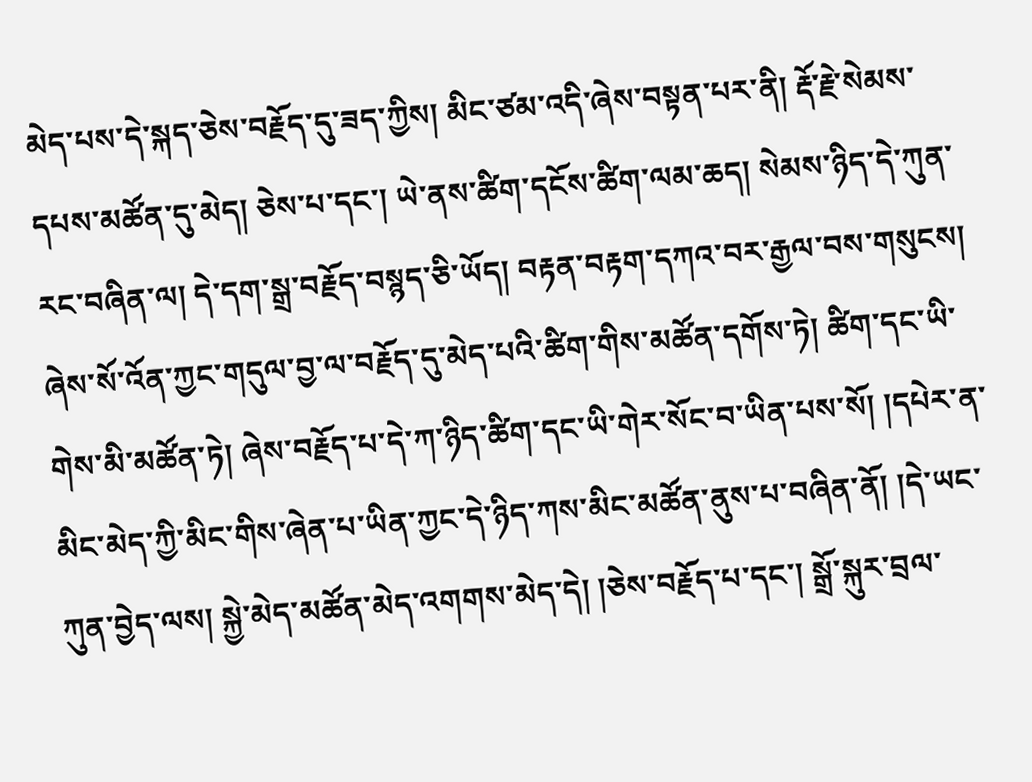མེད་པས་དེ་སྐད་ཅེས་བརྗོད་དུ་ཟད་ཀྱིས། མིང་ཙམ་འདི་ཞེས་བསྟན་པར་ནི། རྡོ་རྗེ་སེམས་དཔས་མཚོན་དུ་མེད། ཅེས་པ་དང་། ཡེ་ནས་ཚིག་དངོས་ཚིག་ལམ་ཆད། སེམས་ཉིད་དེ་ཀུན་རང་བཞིན་ལ། དེ་དག་སྒྲ་བརྗོད་བསྙད་ཅི་ཡོད། བརྟན་བརྟག་དཀའ་བར་རྒྱལ་བས་གསུངས། ཞེས་སོ་འོན་ཀྱང་གདུལ་བྱ་ལ་བརྗོད་དུ་མེད་པའི་ཚིག་གིས་མཚོན་དགོས་ཏེ། ཚིག་དང་ཡི་གེས་མི་མཚོན་ཏེ། ཞེས་བརྗོད་པ་དེ་ཀ་ཉིད་ཚིག་དང་ཡི་གེར་སོང་བ་ཡིན་པས་སོ། །དཔེར་ན་མིང་མེད་ཀྱི་མིང་གིས་ཞེན་པ་ཡིན་ཀྱང་དེ་ཉིད་ཀས་མིང་མཚོན་ནུས་པ་བཞིན་ནོ། །དེ་ཡང་ཀུན་བྱེད་ལས། སྐྱེ་མེད་མཚོན་མེད་འགགས་མེད་དེ། །ཅེས་བརྗོད་པ་དང་། སྒྲོ་སྐུར་བྲལ་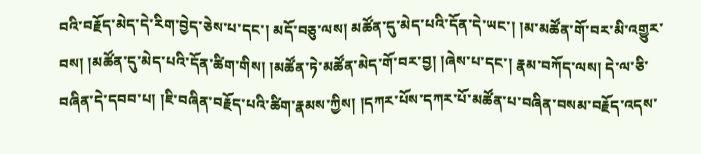བའི་བརྗོད་མེད་དེ་རིག་བྱེད་ཅེས་པ་དང་། མདོ་བཅུ་ལས། མཚོན་དུ་མེད་པའི་དོན་དེ་ཡང་། །མ་མཚོན་གོ་བར་མི་འགྱུར་བས། །མཚོན་དུ་མེད་པའི་དོན་ཚིག་གིས། །མཚོན་ཏེ་མཚོན་མེད་གོ་བར་བྱ། །ཞེས་པ་དང་། རྣམ་བཀོད་ལས། དེ་ལ་ཅི་བཞིན་དེ་དབབ་པ། །ཇི་བཞིན་བརྗོད་པའི་ཚིག་རྣམས་ཀྱིས། །དཀར་པོས་དཀར་པོ་མཚོན་པ་བཞིན་བསམ་བརྗོད་འདས་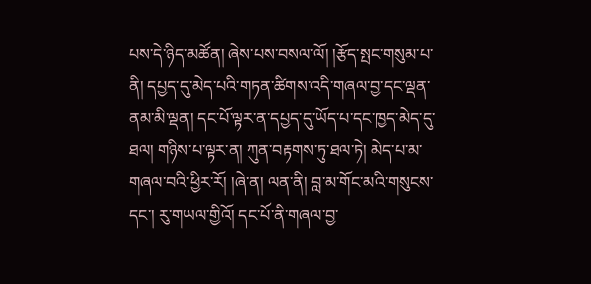པས་དེ་ཉིད་མཚོན། ཞེས་པས་བསལ་ལོ། །རྩོད་སྤང་གསུམ་པ་ནི། དཔྱད་དུ་མེད་པའི་གཏན་ཚིགས་འདི་གཞལ་བྱ་དང་ལྡན་ནམ་མི་ལྡན། དང་པོ་ལྟར་ན་དཔྱད་དུ་ཡོད་པ་དང་ཁྱད་མེད་དུ་ཐལ། གཉིས་པ་ལྟར་ན། ཀུན་བརྟགས་ཏུ་ཐལ་ཏེ། མེད་པ་མ་གཞལ་བའི་ཕྱིར་རོ། །ཞེ་ན། ལན་ནི། བླ་མ་གོང་མའི་གསུངས་དང་། རུ་གཡལ་གྱིའོ། དང་པོ་ནི་གཞལ་བྱ་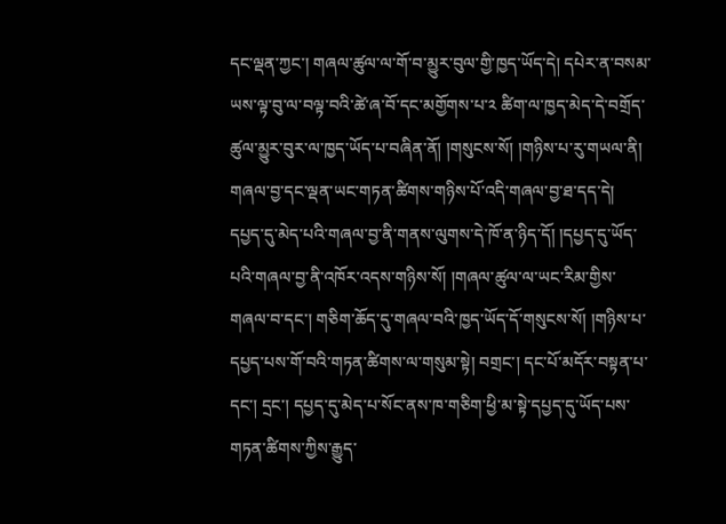དང་ལྡན་ཀྱང་། གཞལ་ཚུལ་ལ་གོ་བ་མྱུར་བུལ་གྱི་ཁྱད་ཡོད་དེ། དཔེར་ན་བསམ་ཡས་ལྟ་བུ་ལ་བལྟ་བའི་ཚེ་ཞ་བོ་དང་མགྱོགས་པ་༢ ཚིག་ལ་ཁྱད་མེད་དེ་བགྲོད་ཚུལ་མྱུར་བུར་ལ་ཁྱད་ཡོད་པ་བཞིན་ནོ། །གསུངས་སོ། །གཉིས་པ་རུ་གཡལ་ནི། གཞལ་བྱ་དང་ལྡན་ཡང་གཏན་ཚིགས་གཉིས་པོ་འདི་གཞལ་བྱ་ཐ་དད་དེ། དཔྱད་དུ་མེད་པའི་གཞལ་བྱ་ནི་གནས་ལུགས་དེ་ཁོ་ན་ཉིད་དོ། །དཔྱད་དུ་ཡོད་པའི་གཞལ་བྱ་ནི་འཁོར་འདས་གཉིས་སོ། །གཞལ་ཚུལ་ལ་ཡང་རིམ་གྱིས་གཞལ་བ་དང་། གཅིག་ཆོད་དུ་གཞལ་བའི་ཁྱད་ཡོད་དོ་གསུངས་སོ། །གཉིས་པ་དཔྱད་པས་གོ་བའི་གཏན་ཚིགས་ལ་གསུམ་སྟེ། བགྲང་། དང་པོ་མདོར་བསྟན་པ་དང་། དྲང་། དཔྱད་དུ་མེད་པ་སོང་ནས་ཁ་གཅིག་ཕྱི་མ་སྟེ་དཔྱད་དུ་ཡོད་པས་གཏན་ཚིགས་ཀྱིས་རྒྱུད་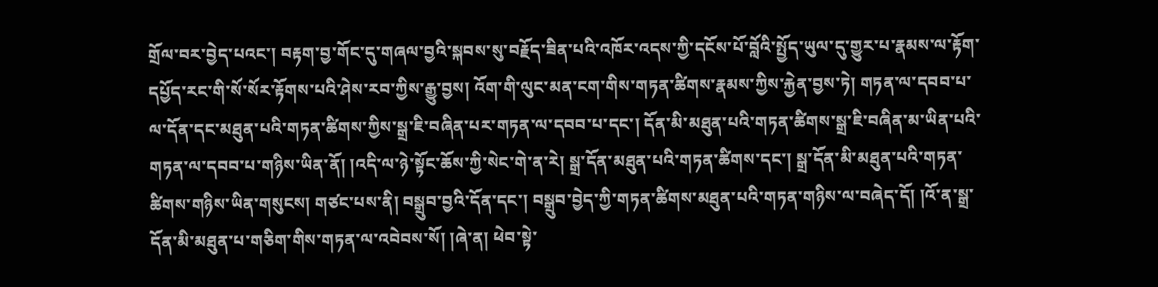གྲོལ་བར་བྱེད་པའང་། བརྟག་བྱ་གོང་དུ་གཞལ་བྱའི་སྐབས་སུ་བརྗོད་ཟིན་པའི་འཁོར་འདས་ཀྱི་དངོས་པོ་བློའི་སྤྱོད་ཡུལ་དུ་གྱུར་པ་རྣམས་ལ་རྟོག་དཔྱོད་རང་གི་སོ་སོར་རྟོགས་པའི་ཤེས་རབ་ཀྱིས་རྒྱུ་བྱས། འོག་གི་ལུང་མན་ངག་གིས་གཏན་ཚིགས་རྣམས་ཀྱིས་རྐྱེན་བྱས་ཏེ། གཏན་ལ་དབབ་པ་ལ་དོན་དང་མཐུན་པའི་གཏན་ཚིགས་ཀྱིས་སྒྲ་ཇི་བཞིན་པར་གཏན་ལ་དབབ་པ་དང་། དོན་མི་མཐུན་པའི་གཏན་ཚིགས་སྒྲ་ཇི་བཞིན་མ་ཡིན་པའི་གཏན་ལ་དབབ་པ་གཉིས་ཡིན་ནོ། །འདི་ལ་ཉེ་སྟོང་ཆོས་ཀྱི་སེང་གེ་ན་རེ། སྒྲ་དོན་མཐུན་པའི་གཏན་ཚིགས་དང་། སྒྲ་དོན་མི་མཐུན་པའི་གཏན་ཚིགས་གཉིས་ཡིན་གསུངས། གཙང་པས་ནི། བསྒྲུབ་བྱའི་དོན་དང་། བསྒྲུབ་བྱེད་ཀྱི་གཏན་ཚིགས་མཐུན་པའི་གཏན་གཉིས་ལ་བཞེད་དོ། །འོ་ན་སྒྲ་དོན་མི་མཐུན་པ་གཅིག་གིས་གཏན་ལ་འབེབས་སོ། །ཞེ་ན། ཕེབ་སྟེ་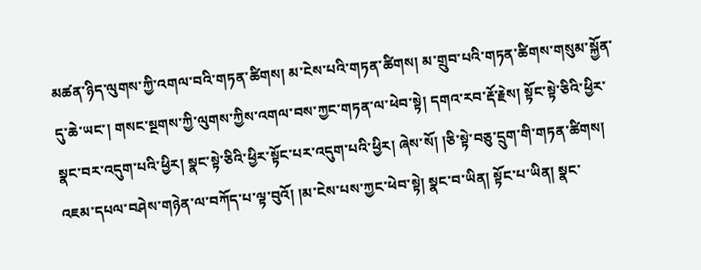མཚན་ཉིད་ལུགས་ཀྱི་འགལ་བའི་གཏན་ཚིགས། མ་ངེས་པའི་གཏན་ཚིགས། མ་གྲུབ་པའི་གཏན་ཚིགས་གསུམ་སྐྱོན་དུ་ཆེ་ཡང་། གསང་སྔགས་ཀྱི་ལུགས་ཀྱིས་འགལ་བས་ཀྱང་གཏན་ལ་ཕེབ་སྟེ། དགའ་རབ་རྡོ་རྗེས། སྟོང་སྟེ་ཅིའི་ཕྱིར་སྣང་བར་འདུག་པའི་ཕྱིར། སྣང་སྟེ་ཅིའི་ཕྱིར་སྟོང་པར་འདུག་པའི་ཕྱིར། ཞེས་སོ། །ཅི་སྟེ་བཅུ་དྲུག་གི་གཏན་ཚིགས། འཇམ་དཔལ་བཤེས་གཉེན་ལ་བཀོད་པ་ལྟ་བུའོ། །མ་ངེས་པས་ཀྱང་ཕེབ་སྟེ། སྣང་བ་ཡིན། སྟོང་པ་ཡིན། སྣང་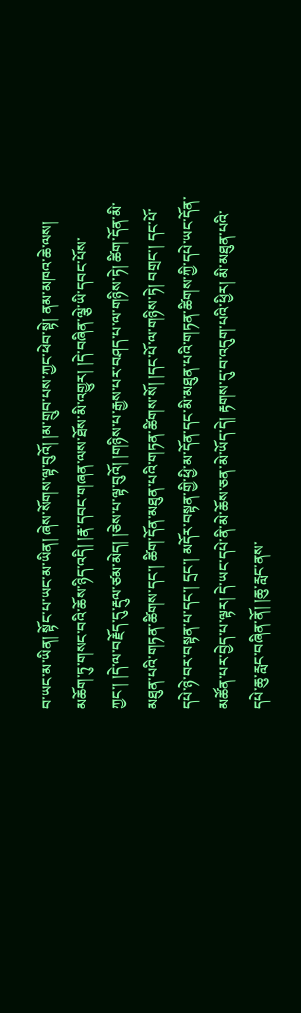བ་ཡང་མ་ཡིན། སྟོང་པ་ཡང་མ་ཡིན། ཞེས་སོགས་ལྟ་བུའོ། །མ་གྲུབ་པས་ཀྱང་ཕེབ་སྟེ། ནམ་མཁའ་ཆེ་ལས། མཆོག་ཏུ་གསང་བའི་ཆོས་ཉིད་འདི། །རྣ་དབང་གཞན་ལས་ཐོས་མི་འགྱུར། །དེ་བཞིན་ལྕེ་ཡི་དབང་པོས་ཀྱང་། །དེ་ལ་བརྗོད་དུ་རྡུལ་ཙམ་མེད། །ཅེས་པ་ལྟ་བུའོ། །གཉིས་པ་རྒྱས་པར་བཤད་པ་ལ་གཉིས་ཏེ། ཚིག་དོན་མི་མཐུན་པའི་གཏན་ཚིགས་དང་། ཚིག་དོན་མཐུན་པའི་གཏན་ཚིགས་སོ། །དང་པོ་ལ་གཉིས་ཏེ། བགྲང་། དང་པོ་དཔེ་ཉེ་བར་བསྟན་པ་དང་། དྲང་། མདོར་བསྟན་གྱི་ཕྱི་མ་དོན་དང་མི་མཐུན་པའི་གཏན་ཚིགས་ཀྱི་དཔེ་ཡང་དོན་མཚོན་པར་བྱེད་པ་ལྟར། དེ་ཡང་དཔེ་ནི་མེ་ཆོས་ཅན་མེ་ཡོད་དེ། རྟགས་དུ་བ་འདུག་པའི་ཕྱིར། མི་མཐུན་པའི་དཔེ་ཆུ་རླང་བཞིན་ནོ། །ཆུ་རླང་ནས་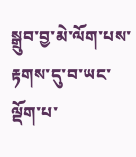སྒྲུབ་བྱ་མེ་ལོག་པས་རྟགས་དུ་བ་ཡང་ལྡོག་པ་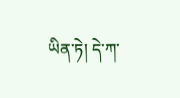ཡིན་ཏེ། དེ་ཀ་